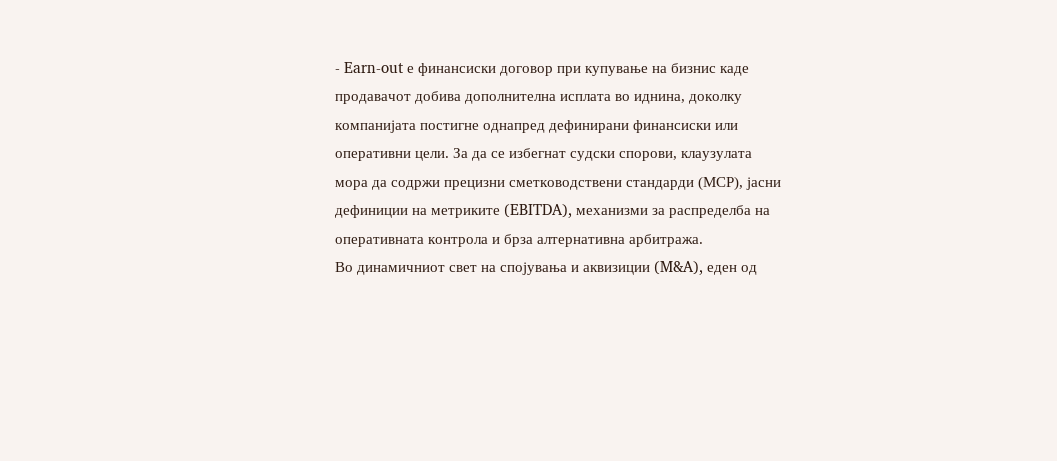- Earn-out е финансиски договор при купување на бизнис каде продавачот добива дополнителна исплата во иднина, доколку компанијата постигне однапред дефинирани финансиски или оперативни цели. За да се избегнат судски спорови, клаузулата мора да содржи прецизни сметководствени стандарди (МСР), јасни дефиниции на метриките (EBITDA), механизми за распределба на оперативната контрола и брза алтернативна арбитража.
Во динамичниот свет на спојувања и аквизиции (M&A), еден од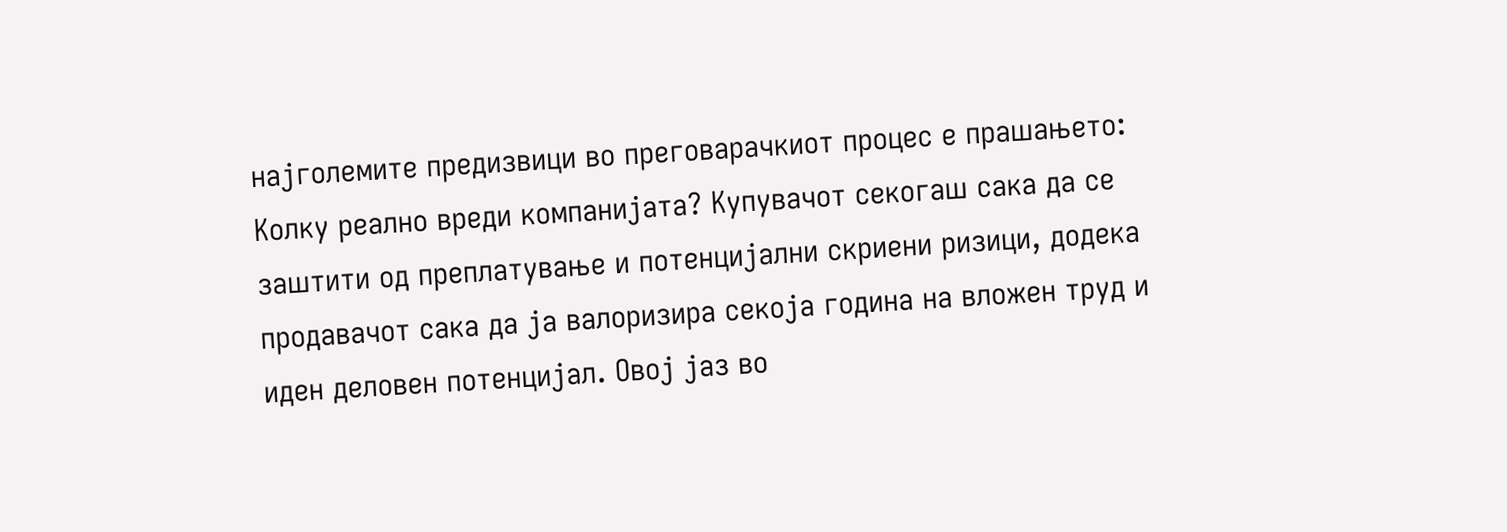најголемите предизвици во преговарачкиот процес е прашањето: Колку реално вреди компанијата? Купувачот секогаш сака да се заштити од преплатување и потенцијални скриени ризици, додека продавачот сака да ја валоризира секоја година на вложен труд и иден деловен потенцијал. Овој јаз во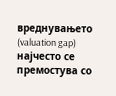вреднувањето (valuation gap) најчесто се премостува со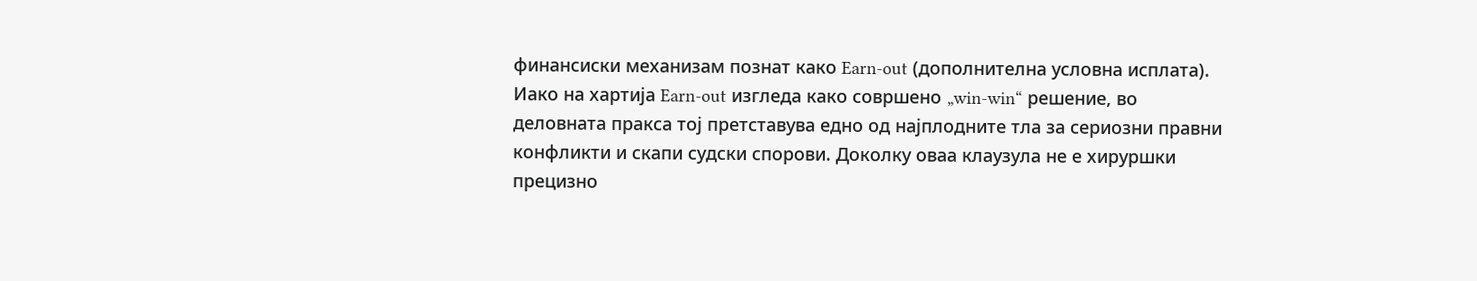финансиски механизам познат како Earn-out (дополнителна условна исплата).
Иако на хартија Earn-out изгледа како совршено „win-win“ решение, во деловната пракса тој претставува едно од најплодните тла за сериозни правни конфликти и скапи судски спорови. Доколку оваа клаузула не е хируршки прецизно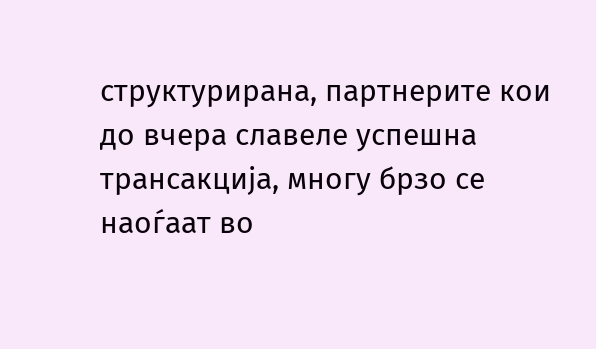структурирана, партнерите кои до вчера славеле успешна трансакција, многу брзо се наоѓаат во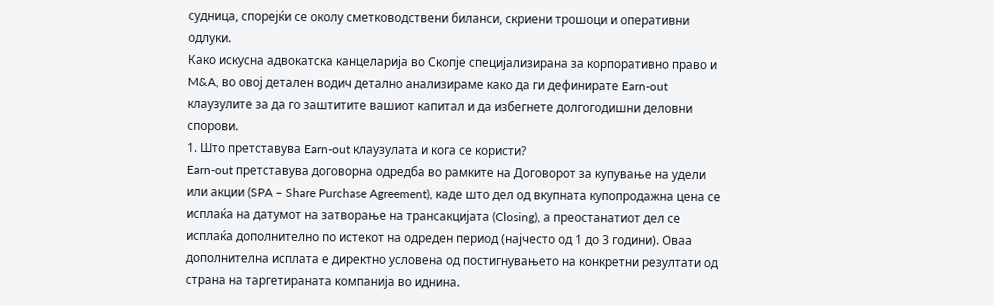судница, спорејќи се околу сметководствени биланси, скриени трошоци и оперативни одлуки.
Како искусна адвокатска канцеларија во Скопје специјализирана за корпоративно право и M&A, во овој детален водич детално анализираме како да ги дефинирате Earn-out клаузулите за да го заштитите вашиот капитал и да избегнете долгогодишни деловни спорови.
1. Што претставува Earn-out клаузулата и кога се користи?
Earn-out претставува договорна одредба во рамките на Договорот за купување на удели или акции (SPA – Share Purchase Agreement), каде што дел од вкупната купопродажна цена се исплаќа на датумот на затворање на трансакцијата (Closing), а преостанатиот дел се исплаќа дополнително по истекот на одреден период (најчесто од 1 до 3 години). Оваа дополнителна исплата е директно условена од постигнувањето на конкретни резултати од страна на таргетираната компанија во иднина.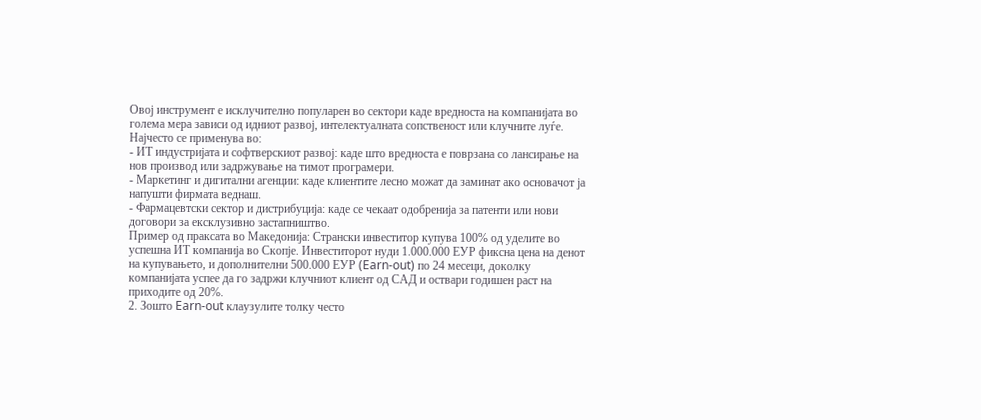Овој инструмент е исклучително популарен во сектори каде вредноста на компанијата во голема мера зависи од идниот развој, интелектуалната сопственост или клучните луѓе. Најчесто се применува во:
- ИТ индустријата и софтверскиот развој: каде што вредноста е поврзана со лансирање на нов производ или задржување на тимот програмери.
- Маркетинг и дигитални агенции: каде клиентите лесно можат да заминат ако основачот ја напушти фирмата веднаш.
- Фармацевтски сектор и дистрибуција: каде се чекаат одобренија за патенти или нови договори за ексклузивно застапништво.
Пример од праксата во Македонија: Странски инвеститор купува 100% од уделите во успешна ИТ компанија во Скопје. Инвеститорот нуди 1.000.000 ЕУР фиксна цена на денот на купувањето, и дополнителни 500.000 ЕУР (Earn-out) по 24 месеци, доколку компанијата успее да го задржи клучниот клиент од САД и оствари годишен раст на приходите од 20%.
2. Зошто Earn-out клаузулите толку често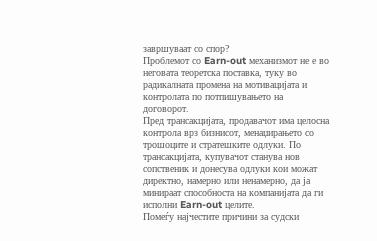завршуваат со спор?
Проблемот со Earn-out механизмот не е во неговата теоретска поставка, туку во радикалната промена на мотивацијата и контролата по потпишувањето на договорот.
Пред трансакцијата, продавачот има целосна контрола врз бизнисот, менаџирањето со трошоците и стратешките одлуки. По трансакцијата, купувачот станува нов сопственик и донесува одлуки кои можат директно, намерно или ненамерно, да ја минираат способноста на компанијата да ги исполни Earn-out целите.
Помеѓу најчестите причини за судски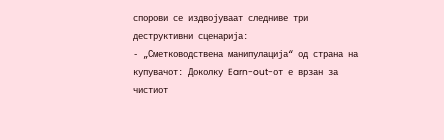спорови се издвојуваат следниве три деструктивни сценарија:
- „Сметководствена манипулација“ од страна на купувачот: Доколку Earn-out-от е врзан за чистиот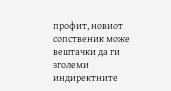профит, новиот сопственик може вештачки да ги зголеми индиректните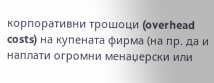корпоративни трошоци (overhead costs) на купената фирма (на пр. да и наплати огромни менаџерски или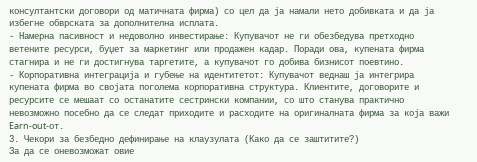консултантски договори од матичната фирма) со цел да ја намали нето добивката и да ја избегне обврската за дополнителна исплата.
- Намерна пасивност и недоволно инвестирање: Купувачот не ги обезбедува претходно ветените ресурси, буџет за маркетинг или продажен кадар. Поради ова, купената фирма стагнира и не ги достигнува таргетите, а купувачот го добива бизнисот поевтино.
- Корпоративна интеграција и губење на идентитетот: Купувачот веднаш ја интегрира купената фирма во својата поголема корпоративна структура. Клиентите, договорите и ресурсите се мешаат со останатите сестрински компании, со што станува практично невозможно посебно да се следат приходите и расходите на оригиналната фирма за која важи Earn-out-от.
3. Чекори за безбедно дефинирање на клаузулата (Како да се заштитите?)
За да се оневозможат овие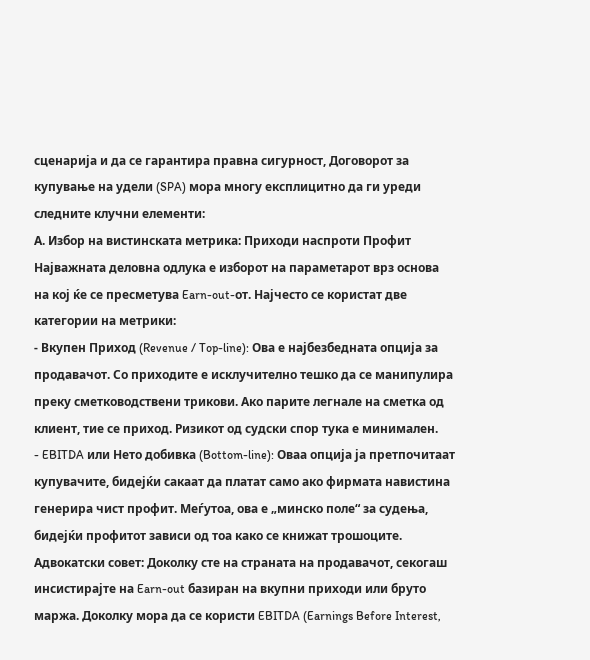сценарија и да се гарантира правна сигурност, Договорот за купување на удели (SPA) мора многу експлицитно да ги уреди следните клучни елементи:
А. Избор на вистинската метрика: Приходи наспроти Профит
Најважната деловна одлука е изборот на параметарот врз основа на кој ќе се пресметува Earn-out-от. Најчесто се користат две категории на метрики:
- Вкупен Приход (Revenue / Top-line): Ова е најбезбедната опција за продавачот. Со приходите е исклучително тешко да се манипулира преку сметководствени трикови. Ако парите легнале на сметка од клиент, тие се приход. Ризикот од судски спор тука е минимален.
- EBITDA или Нето добивка (Bottom-line): Оваа опција ја претпочитаат купувачите, бидејќи сакаат да платат само ако фирмата навистина генерира чист профит. Меѓутоа, ова е „минско поле“ за судења, бидејќи профитот зависи од тоа како се книжат трошоците.
Адвокатски совет: Доколку сте на страната на продавачот, секогаш инсистирајте на Earn-out базиран на вкупни приходи или бруто маржа. Доколку мора да се користи EBITDA (Earnings Before Interest,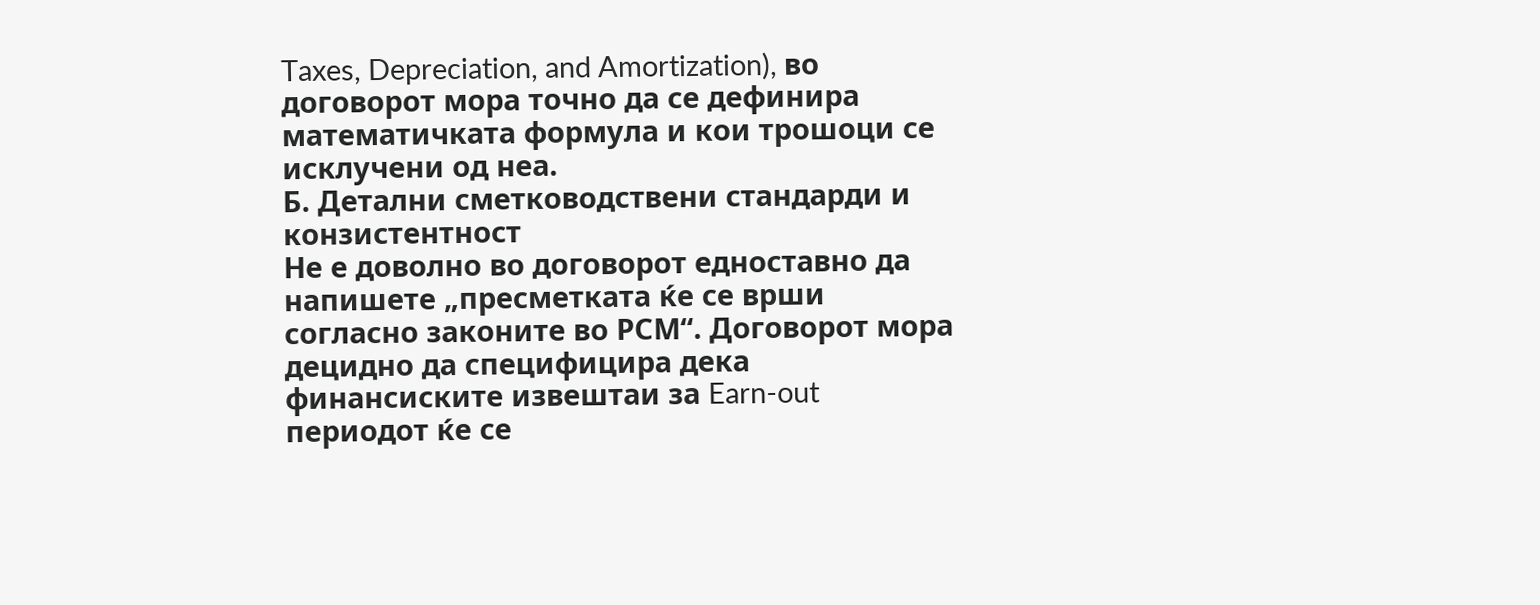Taxes, Depreciation, and Amortization), во договорот мора точно да се дефинира математичката формула и кои трошоци се исклучени од неа.
Б. Детални сметководствени стандарди и конзистентност
Не е доволно во договорот едноставно да напишете „пресметката ќе се врши согласно законите во РСМ“. Договорот мора децидно да специфицира дека финансиските извештаи за Earn-out периодот ќе се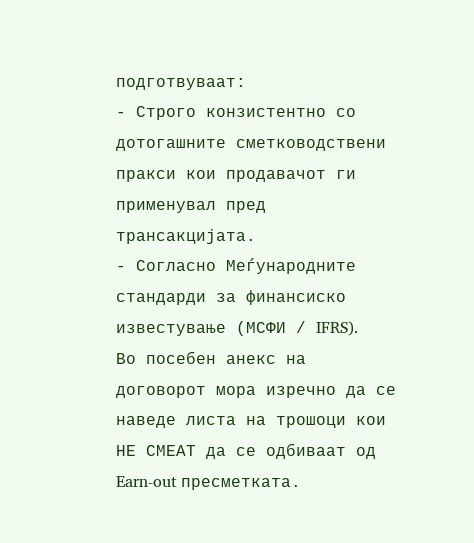подготвуваат:
- Строго конзистентно со дотогашните сметководствени пракси кои продавачот ги применувал пред трансакцијата.
- Согласно Меѓународните стандарди за финансиско известување (МСФИ / IFRS).
Во посебен анекс на договорот мора изречно да се наведе листа на трошоци кои НЕ СМЕАТ да се одбиваат од Earn-out пресметката.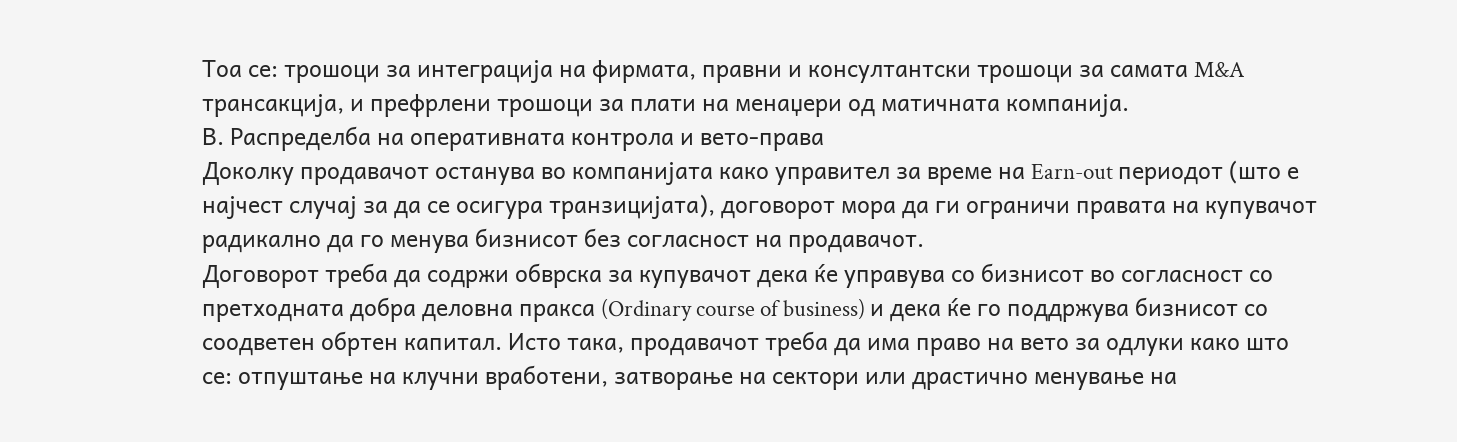Тоа се: трошоци за интеграција на фирмата, правни и консултантски трошоци за самата M&A трансакција, и префрлени трошоци за плати на менаџери од матичната компанија.
В. Распределба на оперативната контрола и вето-права
Доколку продавачот останува во компанијата како управител за време на Earn-out периодот (што е најчест случај за да се осигура транзицијата), договорот мора да ги ограничи правата на купувачот радикално да го менува бизнисот без согласност на продавачот.
Договорот треба да содржи обврска за купувачот дека ќе управува со бизнисот во согласност со претходната добра деловна пракса (Ordinary course of business) и дека ќе го поддржува бизнисот со соодветен обртен капитал. Исто така, продавачот треба да има право на вето за одлуки како што се: отпуштање на клучни вработени, затворање на сектори или драстично менување на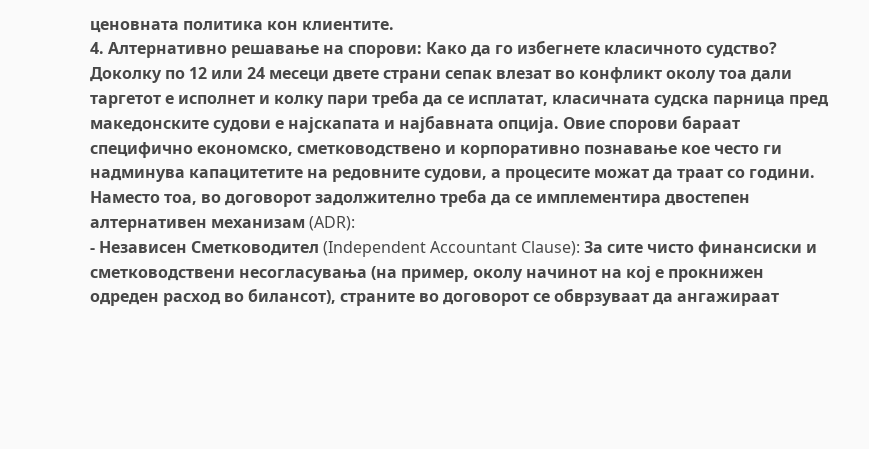ценовната политика кон клиентите.
4. Алтернативно решавање на спорови: Како да го избегнете класичното судство?
Доколку по 12 или 24 месеци двете страни сепак влезат во конфликт околу тоа дали таргетот е исполнет и колку пари треба да се исплатат, класичната судска парница пред македонските судови е најскапата и најбавната опција. Овие спорови бараат специфично економско, сметководствено и корпоративно познавање кое често ги надминува капацитетите на редовните судови, а процесите можат да траат со години.
Наместо тоа, во договорот задолжително треба да се имплементира двостепен алтернативен механизам (ADR):
- Независен Сметководител (Independent Accountant Clause): За сите чисто финансиски и сметководствени несогласувања (на пример, околу начинот на кој е прокнижен одреден расход во билансот), страните во договорот се обврзуваат да ангажираат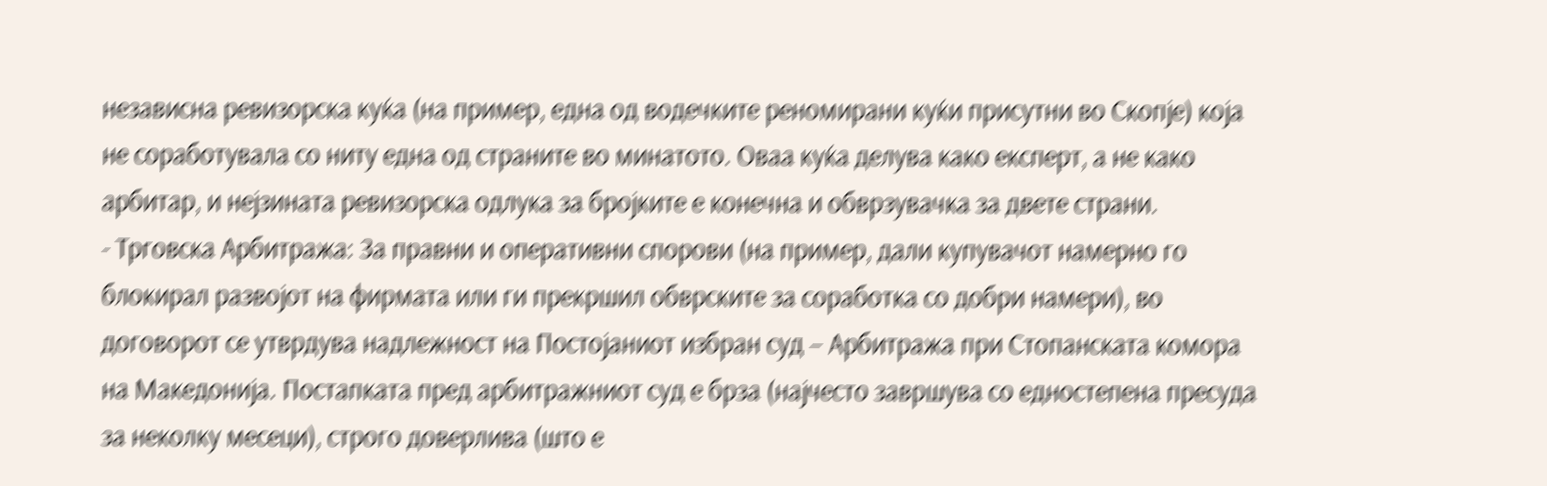независна ревизорска куќа (на пример, една од водечките реномирани куќи присутни во Скопје) која не соработувала со ниту една од страните во минатото. Оваа куќа делува како експерт, а не како арбитар, и нејзината ревизорска одлука за бројките е конечна и обврзувачка за двете страни.
- Трговска Арбитража: За правни и оперативни спорови (на пример, дали купувачот намерно го блокирал развојот на фирмата или ги прекршил обврските за соработка со добри намери), во договорот се утврдува надлежност на Постојаниот избран суд – Арбитража при Стопанската комора на Македонија. Постапката пред арбитражниот суд е брза (најчесто завршува со едностепена пресуда за неколку месеци), строго доверлива (што е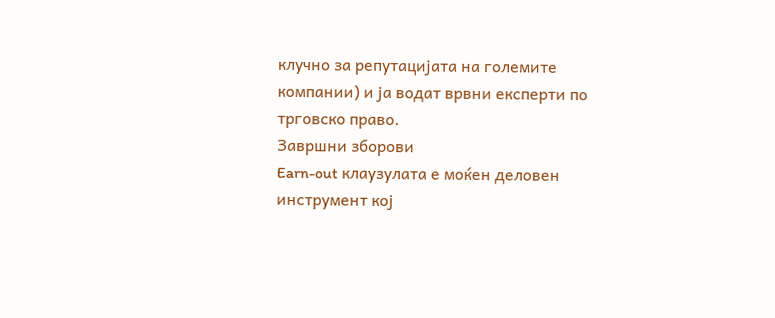клучно за репутацијата на големите компании) и ја водат врвни експерти по трговско право.
Завршни зборови
Earn-out клаузулата е моќен деловен инструмент кој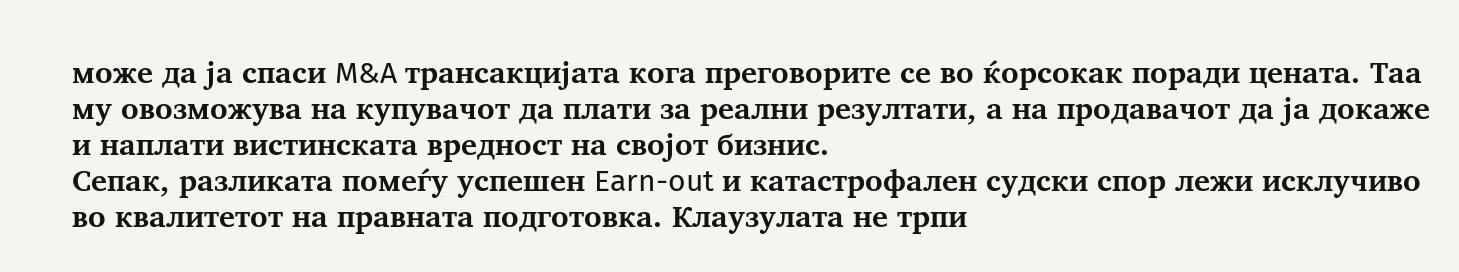може да ја спаси M&A трансакцијата кога преговорите се во ќорсокак поради цената. Таа му овозможува на купувачот да плати за реални резултати, а на продавачот да ја докаже и наплати вистинската вредност на својот бизнис.
Сепак, разликата помеѓу успешен Earn-out и катастрофален судски спор лежи исклучиво во квалитетот на правната подготовка. Клаузулата не трпи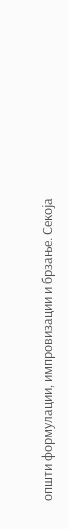општи формулации, импровизации и брзање. Секоја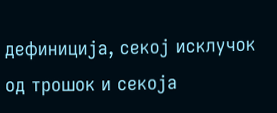дефиниција, секој исклучок од трошок и секоја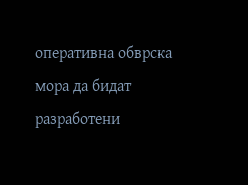оперативна обврска мора да бидат разработени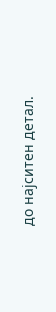до најситен детал.